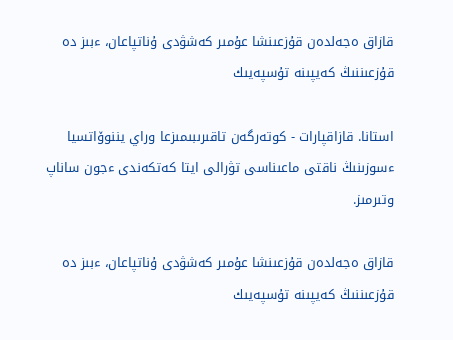قازاق ەجەلدەن قۇزعىنشا عۇمىر كەشۋدى ۇناتپاعان، ءبىز دە قۇزعىننىڭ كەيپىنە تۇسپەيىك

استانا. قازاقپارات - كوتەرگەن تاقىرىبىمىزعا وراي يننوۆاتسيا ءسوزىنىڭ ناقتى ماعىناسى تۋرالى ايتا كەتكەندى ءجون ساناپ وتىرمىز.

قازاق ەجەلدەن قۇزعىنشا عۇمىر كەشۋدى ۇناتپاعان، ءبىز دە قۇزعىننىڭ كەيپىنە تۇسپەيىك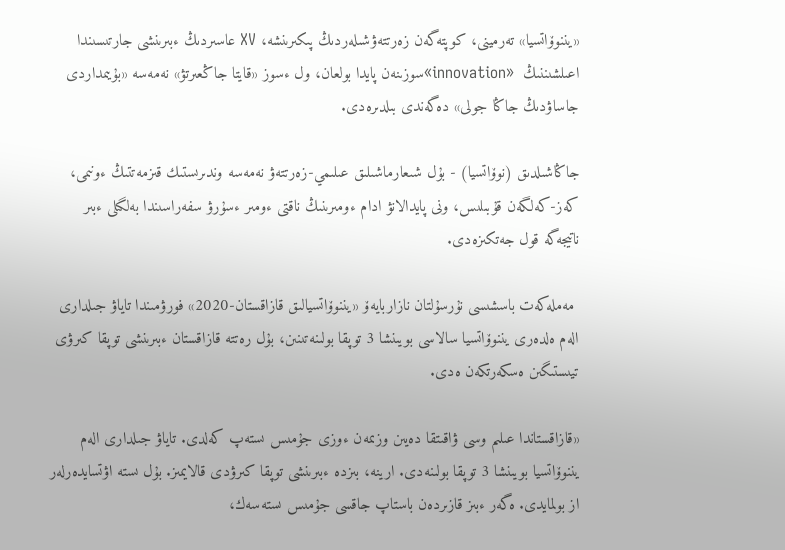«يننوۆاتسيا» تەرمينى، كوپتەگەن زەرتتەۋشىلەردىڭ پىكىرىنشە، XV عاسىردىڭ ءبىرىنشى جارتىسىندا اعىلشىننىڭ  «innovation»سوزىنەن پايدا بولعان، ول ءسوز «قايتا جاڭعىرتۋ» نەمەسە «بۇيىمداردى جاساۋدىڭ جاڭا جولى» دەگەندى بىلدىرەدى.

جاڭاشىلدىق (نوۆاتسيا) - بۇل شىعارماشىلىق عىلىمي-زەرتتەۋ نەمەسە وندىرىستىك قىزمەتتىڭ ءونىمى، كەز-كەلگەن قۇبىلىس، ونى پايدالانۋ ادام ءومىرىنىڭ ناقتى ءومىر ءسۇرۋ سفەراسىندا بەلگىلى ءبىر ناتيجەگە قول جەتكىزەدى.

 مەملەكەت باسشىسى نۇرسۇلتان نازاربايەۆ «يننوۆاتسيالىق قازاقستان-2020» فورۋمىندا تاياۋ جىلدارى الەم ەلدەرى يننوۆاتسيا سالاسى بويىنشا 3 توپقا بولىنەتىنىن، بۇل رەتتە قازاقستان ءبىرىنشى توپقا كىرۋى تيىستىگىن ەسكەرتكەن ەدى.

«قازاقستاندا عىلىم وسى ۋاقىتقا دەيىن وزىمەن ءوزى جۇمىس ىستەپ كەلدى. تاياۋ جىلدارى الەم يننوۆاتسيا بويىنشا 3 توپقا بولىنەدى. ارينە، بىزدە ءبىرىنشى توپقا كىرۋدى قالايمىز. بۇل ىستە اۋتسايدەرلەر از بولمايدى. ەگەر ءبىز قازىردەن باستاپ جاقسى جۇمىس ىستەسەك،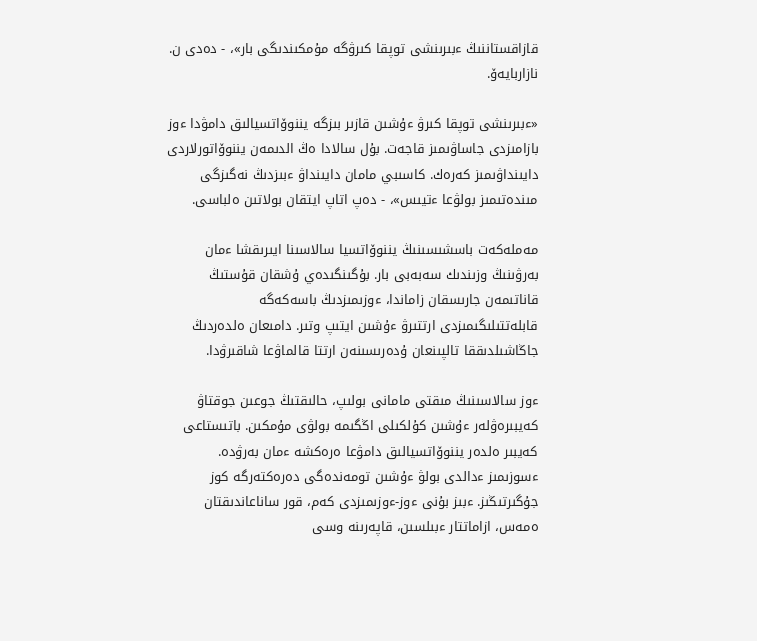قازاقستاننىڭ ءبىرىنشى توپقا كىرۋگە مۇمكىندىگى بار»، - دەدى ن. نازاربايەۆ.

«ءبىرىنشى توپقا كىرۋ ءۇشىن قازىر بىزگە يننوۆاتسيالىق دامۋدا ءوز بازامىزدى جاساۋىمىز قاجەت. بۇل سالادا ەڭ الدىمەن يننوۆاتورلاردى دايىنداۋىمىز كەرەك. كاسىبي مامان دايىنداۋ ءبىزدىڭ نەگىزگى مىندەتىمىز بولۋعا ءتيىس»، - دەپ اتاپ ايتقان بولاتىن ەلباسى.

مەملەكەت باسشىسىنىڭ يننوۆاتسيا سالاسىنا ايىرىقشا ءمان بەرۋىنىڭ وزىندىك سەبەبى بار. بۇگىنگىدەي ۇشقان قۇستىڭ قاناتىمەن جارىسقان زاماندا، ءوزىمىزدىڭ باسەكەگە قابلەتتىلىگىمىزدى ارتتىرۋ ءۇشىن ايتىپ وتىر. دامىعان ەلدەردىڭ جاڭاشىلدىققا تالپىنعان ۇدەرىسىنەن ارتتا قالماۋعا شاقىرۋدا.

ءوز سالاسىنىڭ مىقتى مامانى بولىپ، حالىقتىڭ جوعىن جوقتاۋ كەيبىرەۋلەر ءۇشىن كۇلكىلى اڭگىمە بولۋى مۇمكىن. باتىستاعى كەيبىر ەلدەر يننوۆاتسيالىق دامۋعا ەرەكشە ءمان بەرۋدە. ءسوزىمىز ءدالدى بولۋ ءۇشىن تومەندەگى دەرەكتەرگە كوز جۇگىرتىڭىز. ءبىز بۇنى ءوز-ءوزىمىزدى كەم، قور ساناعاندىقتان ەمەس، ازاماتتار ءبىلسىن، قاپەرىنە وسى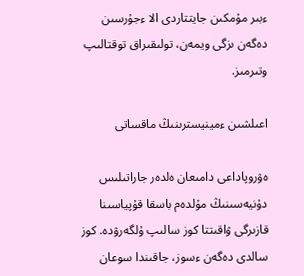ءبىر مۇمكىن جايتتاردى الا ءجۇرسىن دەگەن ىزگى ويمەن، تولىقىراق توقتالىپ وتىرمىز.

اعىلشىن ءمينيسترىنىڭ ماقساتى

ەۋروپاداعى دامىعان ەلدەر جاراتىلىس دۇنيەسىنىڭ مۇلدەم باسقا قۇپياسىنا قازىرگى ۋاقىتتا كوز سالىپ ۇلگەرۋدە. كوز سالدى دەگەن ءسوز، جاقىندا سوعان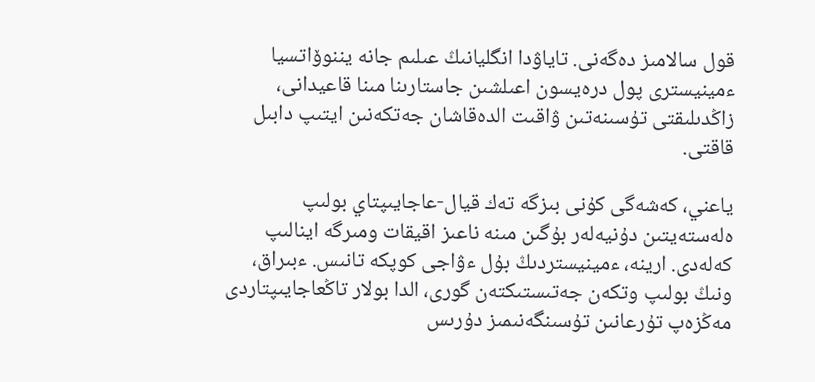قول سالامىز دەگەنى. تاياۋدا انگليانىڭ عىلىم جانە يننوۆاتسيا ءمينيسترى پول درەيسون اعىلشىن جاستارىنا مىنا قاعيدانى، زاڭدىلىقتى تۇسىنەتىن ۋاقىت الدەقاشان جەتكەنىن ايتىپ دابىل قاقتى.

ياعني، كەشەگى كۇنى بىزگە تەك قيال-عاجايىپتاي بولىپ ەلەستەيتىن دۇنيەلەر بۇگىن مىنە ناعىز اقيقات ومىرگە اينالىپ كەلەدى. ارينە، ءمينيستردىڭ بۇل ءۋاجى كوپكە تانىس. ءبىراق، ونىڭ بولىپ وتكەن جەتىستىكتەن گورى، الدا بولار تاڭعاجايىپتاردى مەڭزەپ تۇرعانىن تۇسىنگەنىمىز دۇرىس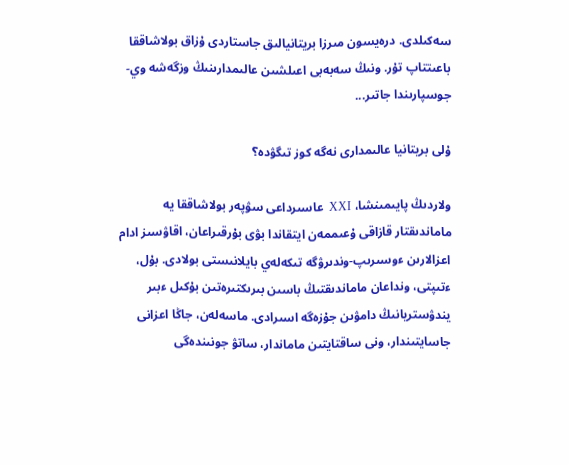سەكىلدى. درەيسون مىرزا بريتانيالىق جاستاردى ۇزاق بولاشاققا باعىتتاپ تۇر. ونىڭ سەبەبى اعىلشىن عالىمدارىنىڭ وزگەشە وي-جوسپارىندا جاتىر...

ۇلى بريتانيا عالىمدارى نەگە كوز تىگۋدە؟

ولاردىڭ پايىمىنشا، ХХІ  عاسىرداعى سۋپەر بولاشاققا يە ماماندىقتار قازاقى ۇعىممەن ايتقاندا بۋى بۇرقىراعان، اقاۋسىز ادام اعزالارىن ءوسىرىپ-وندىرۋگە تىكەلەي بايلانىستى بولادى. بۇل، ءتىپتى، ونداعان ماماندىقتىڭ باسىن بىرىكتىرەتىن بۇكىل ءبىر يندۋستريانىڭ دامۋىن جۇزەگە اسىرادى. ماسەلەن، جاڭا اعزانى جاسايتىندار، ونى ساقتايتىن ماماندار، ساتۋ جونىندەگى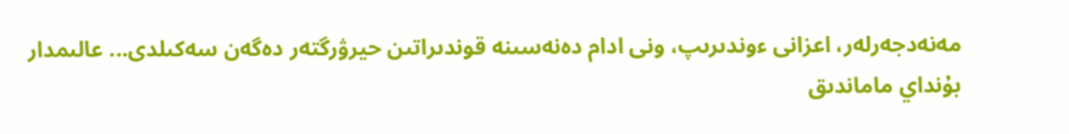مەنەدجەرلەر، اعزانى ءوندىرىپ، ونى ادام دەنەسىنە قوندىراتىن حيرۋرگتەر دەگەن سەكىلدى... عالىمدار بۇنداي ماماندىق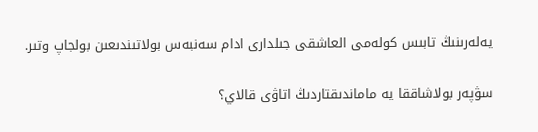يەلەرىنىڭ تابىس كولەمى العاشقى جىلدارى ادام سەنبەس بولاتىندىعىن بولجاپ وتىر.

سۋپەر بولاشاققا يە ماماندىقتاردىڭ اتاۋى قالاي؟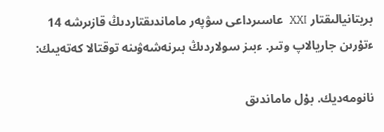بريتانيالىقتار ХХІ  عاسىرداعى سۋپەر ماماندىقتاردىڭ قازىرشە 14 ءتۇرىن جاريالاپ وتىر. ءبىز سولاردىڭ بىرنەشەۋىنە توقتالا كەتەيىك:

نانومەديك. بۇل ماماندىق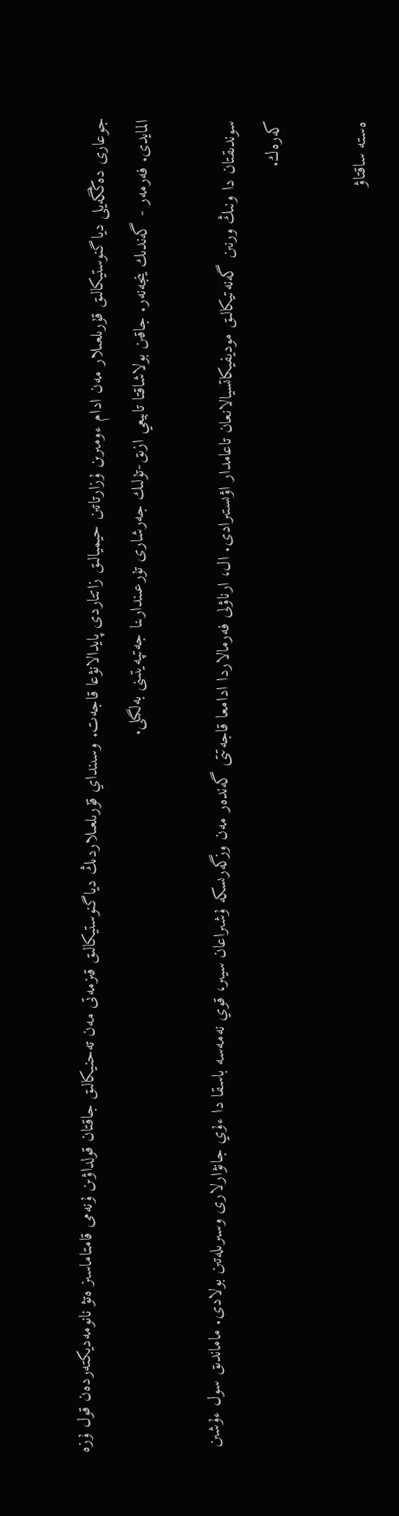جوعارى دەڭگەيلى دياگنوستيكالىق قۇرىلعىلار مەن ادام ءومىرىن ۇزارتاتىن حيميالىق زاتتاردى پايدالانۋعا قاجەت. وسىنداي قۇرىلعىلاردىڭ دياگنوستيكالىق قىزمەتى مەن تەحنيكالىق جاقتان قولداۋىن ۇنەمى قامتاماسىز ەتۋ نانومەديكتەردەن قول ۇزە المايدى. فەرمەر - گەندىك ينجەنەر. جاقىن بولاشاقتا تابيعي ازىق-تۇلىك جەرشارى تۇرعىندارىنا جەتپەيتىنى بەلگىلى.

سوندىقتان دا ونىڭ ورنىن گەنەتيكالىق موديفيكاتسيالانعان تاعامدار اۋىستىرادى. ال، ارناۋلى فەرمالاردا ادامعا قاجەتتى گەندەر مەن وزگەرىسكە ۇشىراعان سيىر، قوي نەمەسە باسقا دا ءۇي جانۋارلارى وسىرىلەتىن بولادى. ماماندىق سول ءۇشىن كەرەك.

ەستە ساقتاۋ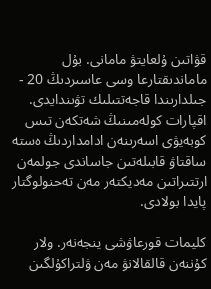قۋاتىن ۇلعايتۋ مامانى. بۇل ماماندىقتارعا وسى عاسىردىڭ 20 - جىلدارىندا قاجەتتىلىك تۋىندايدى. اقپارات كولەمىنىڭ شەتكەن تىس كوبەيۋى اسەرىنەن ادامداردىڭ ەستە ساقتاۋ قابىلەتىن جاساندى جولمەن ارتتىراتىن مەديكتەر مەن تەحنولوگتار پايدا بولادى.

كليمات قورعاۋشى ينجەنەر. ولار كۇننەن قالقالانۋ مەن ۋلتراكۇلگىن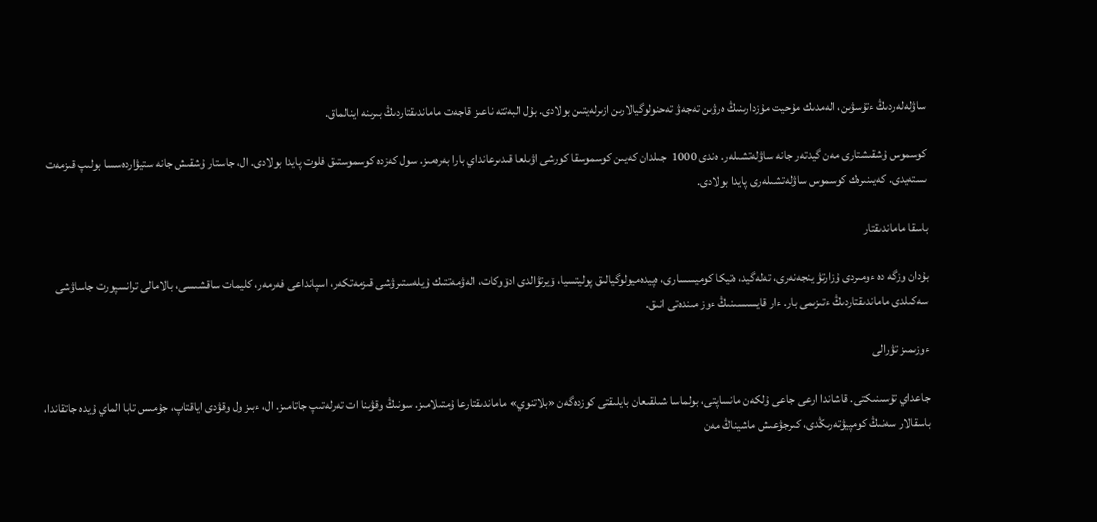ساۋلەلەردىڭ ءتۇسۋىن، الەمدىك مۇحيت مۇزدارىنىڭ ەرۋىن تەجەۋ تەحنولوگيالارىن ازىرلەيتىن بولادى. بۇل البەتتە ناعىز قاجەت ماماندىقتاردىڭ بىرىنە اينالماق.

كوسموس ۇشقىشتارى مەن گيدتەر جانە ساۋلەتشىلەر. ەندى 1000  جىلدان كەيىن كوسموسقا كورشى اۋىلعا قىدىرعانداي بارا بەرەمىز. سول كەزدە كوسموستىق فلوت پايدا بولادى. ال، جاستار ۇشقىش جانە ستيۋاردەسسا بولىپ قىزمەت ىستەيدى. كەيىنىرەك كوسموس ساۋلەتشىلەرى پايدا بولادى.

باسقا ماماندىقتار

بۇدان وزگە دە ءومىردى ۇزارتۋ ينجەنەرى، تەلەگيد، ەتيكا كوميسسارى، ەپيدەميولوگيالىق پوليتسيا، ۆيرتۋالدى ادۆوكات، الەۋمەتتىك ۇيلەستىرۋشى قىزمەتكەر، اسپانداعى فەرمەر، كليمات ساقشىسى، بالامالى ترانسپورت جاساۋشى سەكىلدى ماماندىقتاردىڭ ءتىزىمى بار. ءار قايسىسىنىڭ ءوز مىندەتى انىق.

ءوزىمىز تۋرالى

جاعداي تۇسىنىكتى. قاشاندا ارعى جاعى ۇلكەن مانساپتى، بولماسا شىلقىعان بايلىقتى كوزدەگەن «بلاتنوي» ماماندىقتارعا ۇمتىلامىز. سونىڭ وقۋىنا ات تەرلەتىپ جاتامىز. ال، ءبىز ول وقۋدى اياقتاپ، جۇمىس تابا الماي ۇيدە جاتقاندا، باسقالار سەنىڭ كومپيۋتەرىڭدى، كىرجۋعىش ماشيناڭ مەن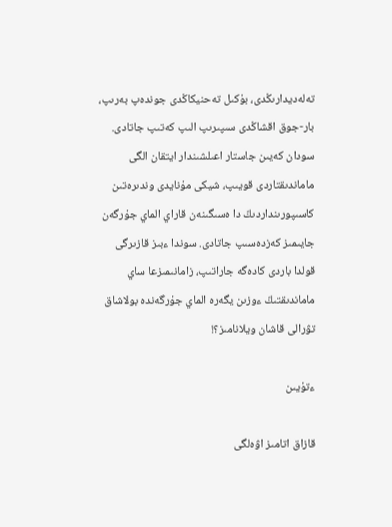تەلەديدارىڭدى، بۇكىل تەحنيكاڭدى جوندەپ بەرىپ، بار-جوق اقشاڭدى سىپىرىپ الىپ كەتىپ جاتادى. سودان كەيىن جاستار اعىلشىندار ايتقان الگى ماماندىقتاردى قويىپ، شيكى مۇنايدى وندىرەتىن كاسىپورىنداردىڭ دا ەسىگىنەن قاراي الماي جۇرگەن جايىمىز كەزدەسىپ جاتادى. سوندا ءبىز قازىرگى قولدا باردى كادەگە جاراتىپ، زامانىمىزعا ساي ماماندىقتىڭ ءوزىن يگەرە الماي جۇرگەندە بولاشاق تۋرالى قاشان ويلانامىز؟!

ءتۇيىن

قازاق اتامىز اۋەلگى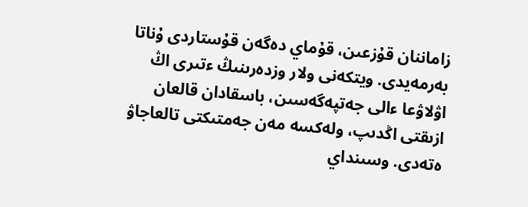زاماننان قۇزعىن، قۇماي دەگەن قۇستاردى ۇناتا بەرمەيدى. ويتكەنى ولار وزدەرىنىڭ ءتىرى اڭ اۋلاۋعا ءالى جەتپەگەسىن، باسقادان قالعان ازىقتى اڭدىپ، ولەكسە مەن جەمتىكتى تالعاجاۋ ەتەدى. وسىنداي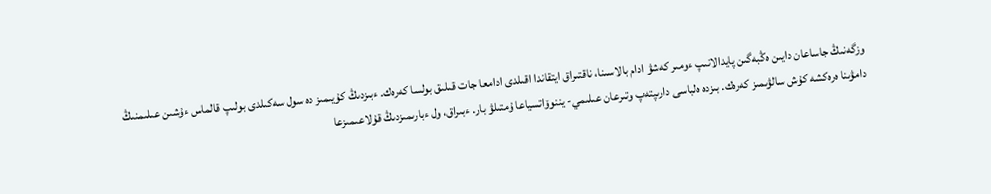وزگەنىڭ جاساعان دايىن ەڭبەگىن پايدالانىپ ءومىر كەشۋ ادام بالاسىنا، ناقتىراق ايتقاندا اقىلدى ادامعا جات قىلىق بولسا كەرەك. ءبىزدىڭ كۇيىمىز دە سول سەكىلدى بولىپ قالماس ءۇشىن عىلىمنىڭ دامۋىنا ەرەكشە كۇش سالۋىمىز كەرەك. بىزدە ەلباسى دارىپتەپ وتىرعان عىلىمي- يننوۆاتسياعا ۇمتىلۋ بار. ءبىراق، ول ءبارىمىزدىڭ قۇلاعىمىزعا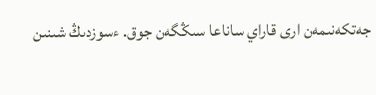جەتكەنىمەن ارى قاراي ساناعا سىڭگەن جوق. ءسوزدىڭ شىنىن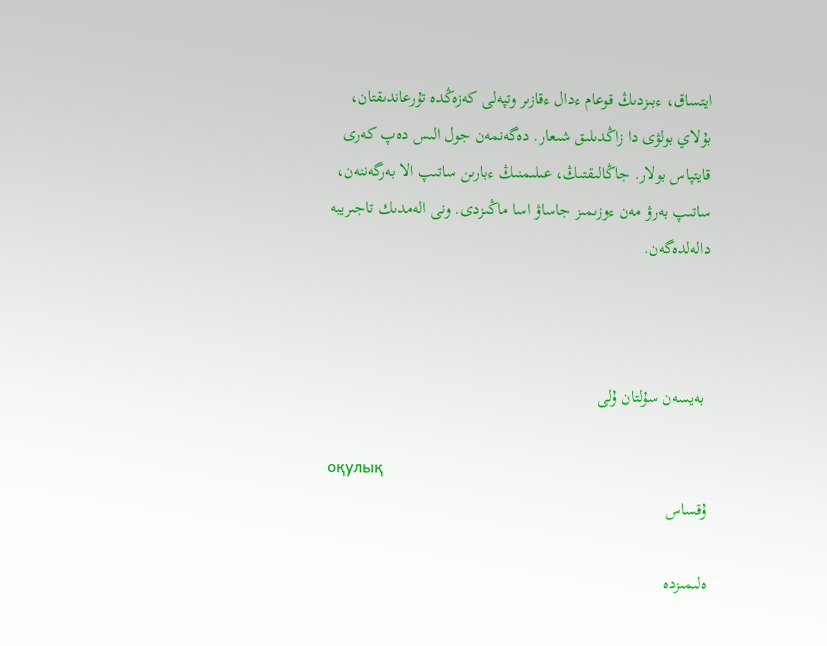ايتساق، ءبىزدىڭ قوعام ءدال ءقازىر وتپەلى كەزەڭدە تۇرعاندىقتان، بۇلاي بولۋى دا زاڭدىلىق شىعار. دەگەنمەن جول الىس دەپ كەرى قايتپاس بولار. جاڭالىقتىڭ، عىلىمنىڭ ءبارىن ساتىپ الا بەرگەننەن، ساتىپ بەرۋ مەن ءوزىمىز جاساۋ اسا ماڭىزدى. ونى الەمدىك تاجىريبە دالەلدەگەن.



 بەيسەن سۇلتان ۇلى

оқулық
ۇقساس

ەلىمىزدە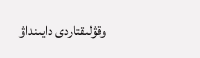وقۋلىقتاردى دايىنداۋ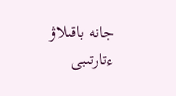جانە باقىلاۋ ءتارتىبى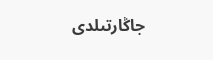جاڭارتىلدى